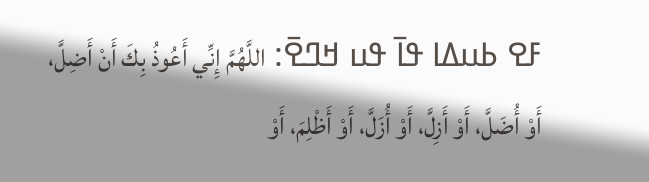ߓߐ ߕߎߡߊ ߟߊ߫ ߟߎ ߞߣߐ߫: اللَّهُمَّ إِنِّي أَعُوذُ بِكَ أَنْ أَضِلَّ، أَوْ أُضَلَّ، أَوْ أَزِلَّ، أَوْ أُزَلَّ، أَوْ أَظْلِمَ، أَوْ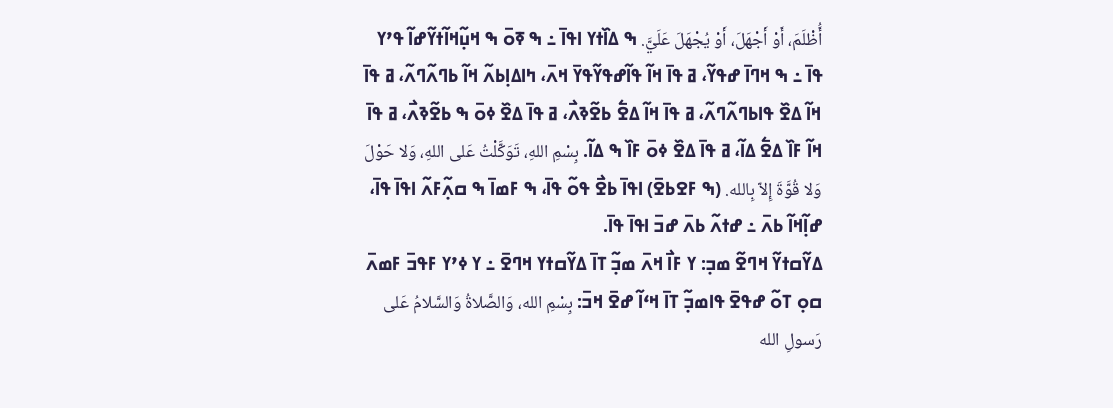أَُظْلَمَ، أَوْ أَجْهَلَ، أَوْ يُجْهَلَ عَلَيَّ. ߒ ߡߊ߰ߙߌ ߊߟߊ߫ ߸ ߒ ߧߋ߫ ߒ ߞߎ߲߬ߞߊ߬ߙߌ߬ߝߊ߬ ߟߴߌ ߟߊ߫ ߸ ߒ ߞߣߊ߫ ߝߟߌ߬، ߥ ߟߊ߫ ߞߊ߬ ߟߊ߬ߝߟߌ߬ߟߌ߫ ߞߍ߫، ߤߊߡߊ߲ߕߍ߬ ߞߊ߬ ߕߣߍ߬ߣߍ߬، ߥ ߟߊ߫ ߞߊ߬ ߡߐ߰ ߟߊߕߣߍ߬ߣߍ߬، ߥ ߟߊ߫ ߞߊ߬ ߡߐ߱ ߕߐ߬ߢߍ߯، ߥ ߟߊ߫ ߡߐ߰ ߦߋ߫ ߒ ߕߐ߬ߢߍ߯، ߥ ߟߊ߫ ߞߊ߬ ߓߊ߰ ߡߐ߱ ߡߊ߬، ߥ ߟߊ߫ ߡߐ߰ ߦߋ߫ ߓߊ߰ ߒ ߡߊ߬. بِسْمِ اللهِ، تَوَكَّلْتُ عَلى اللهِ، وَلا حَوْلَ وَلا قُوَّةَ إِلاّ بِالله. (ߒ ߓߐߕߐ߫) ߊߟߊ߫ ߕߐ߯ ߟߋ߬ ߟߊ߫، ߒ ߓߘߊ߫ ߒ ߛߍ߲߬ߓߍ߬ ߊߟߊ߫ ߟߊ߫، ߝߊ߲߬ߞߊ߬ ߕߍ߫ ߸ ߝߙߍ߬ ߕߍ߫ ߝߏ߫ ߊߟߊ߫ ߟߊ߫.
ߡߌ߬ߛߙߌ߬ ߞߣߐ߬ ߘߏ߲: ߌ ߓߊ߯ ߞߍ߫ ߘߏ߲߬ ߠߊ߫ ߡߌ߬ߛߙߌ ߞߣߐ߫ ߸ ߌ ߦߴߌ ߓߟߏ߫ ߓߘߍ߫ ߛߋ߲ ߠߋ߬ ߝߟߐ߫ ߟߊߘߏ߲߬ ߠߊ߫ ߞߵߊ߬ ߝߐ߫ ߞߏ߫: بِسْمِ الله، وَالصَّلاةُ وَالسَّلامُ عَلى رَسولِ الله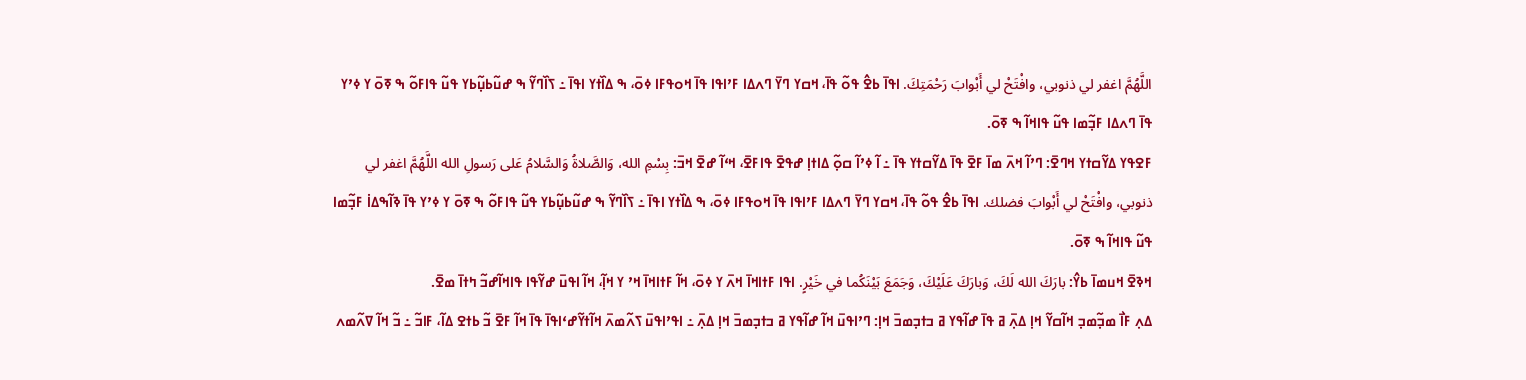اللَّهُمَّ اغفر لي ذنوبي، وافْتَحْ لي أَبْوابَ رَحْمَتِكَ. ߊߟߊ߫ ߕߐ߮ ߟߋ߬ ߟߊ߫، ߞߛߌ ߣߌ߫ ߣߍߡߊ ߓߴߊߟߊ ߟߊ߫ ߞߋߟߓߊ ߦߋ߫، ߒ ߡߊ߰ߙߌ ߊߟߊ߫ ߸ ߖߊ߰ߣߌ߬ ߒ ߝߎ߬ߕߎ߲߬ߕߌ ߟߎ߬ ߟߊߓߋ߬ ߒ ߧߋ߫ ߌ ߦߴߌ ߟߊ߫ ߣߍߡߊ ߓߏ߲߬ߘߊ ߟߎ߬ ߟߊߞߊ߬ ߒ ߧߋ߫.
ߓߐߟߌ ߡߌ߬ߛߙߌ ߞߣߐ߫: ߣߴߊ߬ ߞߍ߫ ߘߊ߫ ߓߐ߫ ߟߊ߫ ߡߌ߬ߛߙߌ ߟߊ߫ ߸ ߊ߬ ߦߴߊ߬ ߛߋ߲߬ ߡߊߙߊ߲ ߝߟߐ߫ ߟߊߓߐ߫، ߞߵߊ߬ ߝߐ߫ ߞߏ߫: بِسْمِ الله، وَالصَّلاةُ وَالسَّلامُ عَلى رَسولِ الله اللَّهُمَّ اغفر لي ذنوبي، وافْتَحْ لي أَبْوابَ فضلك. ߊߟߊ߫ ߕߐ߮ ߟߋ߬ ߟߊ߫، ߞߛߌ ߣߌ߫ ߣߍߡߊ ߓߴߊߟߊ ߟߊ߫ ߞߋߟߓߊ ߦߋ߫، ߒ ߡߊ߰ߙߌ ߊߟߊ߫ ߸ ߖߊ߰ߣߌ߬ ߒ ߝߎ߬ߕߎ߲߬ߕߌ ߟߎ߬ ߟߊߓߋ߬ ߒ ߧߋ߫ ߌ ߦߴߌ ߟߊ߫ ߢߊ߬ߒߡߊ߭ ߓߏ߲߬ߘߊ ߟߎ߬ ߟߊߞߊ߬ ߒ ߧߋ߫.
ߞߢߐ߫ ߞߎߘߊ߫ ߕߌ߮: بارَكَ الله لَكَ، وَبارَكَ عَلَيْكَ، وَجَمَعَ بَيْنَكُما في خَيْرٍ. ߊߟߊ ߓߙߊߞߊ߫ ߞߍ߫ ߌ ߦߋ߫، ߞߊ߬ ߓߙߊߞߊ߫ ߞߴ ߌ ߞߊ߲߬، ߞߊ߬ ߊߟߎ߫ ߝߌ߬ߟߊ ߟߊߞߊ߬ߝߏ߬ ߤߙߊ߫ ߘߐ߫.
ߡߍ߲ ߓߊ߯ ߘߏ߲߬ߘߏ߲ ߞߊ߬ߛߌ߬ ߞߊ߲ ߡߍ߲߫ ߥ ߟߊ߫ ߝߊ߬ߟߌ ߥ ߏߙߏ߲ߘߏ߫ ߞߊ߲: ߣߴߊߟߎ߫ ߞߊ߬ ߝߊ߬ߟߌ ߥ ߏߙߏ߲ߘߏ߫ ߞߊ߲ ߡߍ߲߫ ߸ ߊߟߴߊߟߎ߫ ߖߍ߬ߘߍ߫ ߞߊ߬ߙߌ߬ߝߵߊߟߊ߫ ߟߊ߫ ߞߊ߬ ߓߐ߫ ߏ߬ ߕߙߐ ߡߊ߬، ߓߊߏ߬ ߸ ߏ߬ ߞߊ߬ ߜߍ߬ߘߍ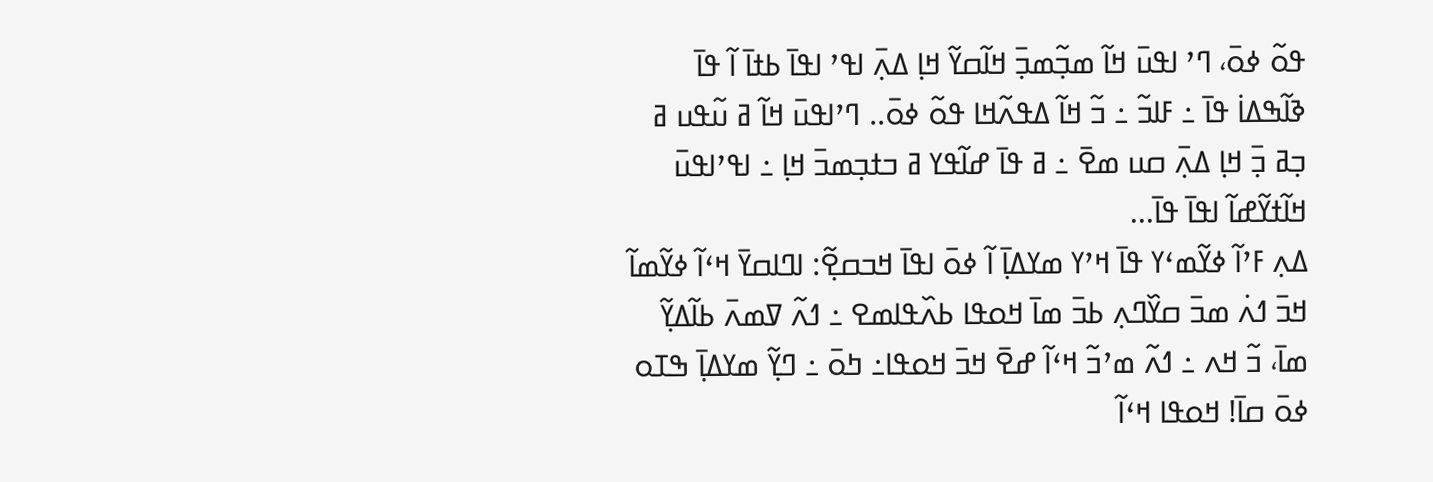ߟߋ߬ ߦߋ߫، ߣߴ ߊߟߎ߫ ߞߊ߬ ߘߏ߲߬ߘߏ߲߫ ߞߊ߬ߛߌ߬ ߞߊ߲ ߡߍ߲߫ ߊߟߴ ߊߟߊ߫ ߕߙߊ߫ ߊ߬ ߟߊ߫ ߢߊ߬ߒߡߊ߭ ߟߊ߫ ߸ ߓߊߏ߬ ߸ ߏ߬ ߞߊ߬ ߡߟߍ߬ߞߊ ߟߋ߬ ߦߋ߫.. ߣߴߊߟߎ߫ ߞߊ߬ ߥ ߎ߬ߟߎ ߥ ߏ߲ߥ ߏ߲߫ ߞߊ߲ ߡߍ߲߫ ߛߎ ߘߐ߫ ߸ ߥ ߟߊ߫ ߝߊ߬ߟߌ ߥ ߏߙߏ߲ߘߏ߫ ߞߊ߲ ߸ ߊߟߴߊߟߎ߫ ߞߊ߬ߙߌ߬ߝߊ߬ ߊߟߊ߫ ߟߊ߫...
ߡߍ߲ ߓߴߊ߬ ߦߌ߬ߘߵߌ ߟߊ߫ ߞߴߌ ߘߌߡߊ߲߫ ߊ߬ ߦߋ߫ ߊߟߊ߫ ߞߏߛߐ߲߬: ߊߣߊߛߌ߫ ߞߵߊ߬ ߦߌ߬ߘߊ߬ ߞߏ߫ ߗߍ߭ ߘߏ߫ ߛߌ߰ߣߍ߲ ߕߏ߫ ߘߊ߫ ߞߋߟߊ ߕߍ߰ߟߊߘߐ ߸ ߗߍ߬ ߜߘߍ߫ ߕߊ߬ߡߌ߲߬ ߘߊ߫، ߏ߬ ߞߍ ߸ ߗߍ߬ ߘߴߏ߬ ߞߵߊ߬ ߝߐ߫ ߞߏ߫ ߞߋߟߊ߸ ߤߋ߫ ߸ ߣߌ߲߬ ߘߌߡߊ߲߫ ߒߠߋ ߦߋ߫ ߛߊ߫! ߞߋߟߊ ߞߵߊ߬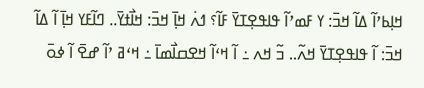ߞߊ߲ߕߴߊ߬ ߡߊ߬ ߞߏ߫: ߌ ߓߘߴߊ߬ ߟߊߟߐ߲ߠߌ߫ ߓߊ߬؟ ߗߍ߭ ߞߊ߲߫ ߞߏ߫: ߞߊ߯ߙߌ߫.. ߣߊ߬ߓߌ ߞߊ߲߫ ߊ߬ ߡߊ߬ ߞߏ߫: ߊ߬ ߟߊߟߐ߲ߠߌ߫ ߞߍ߬.. ߏ߬ ߞߍ ߸ ߊ߬ ߞߵߊ߬ ߞߐߛߊ߯ߘߊ߫ ߸ ߞߵߥ ߴߊ߬ ߝߐ߫ ߊ߬ ߦߋ߫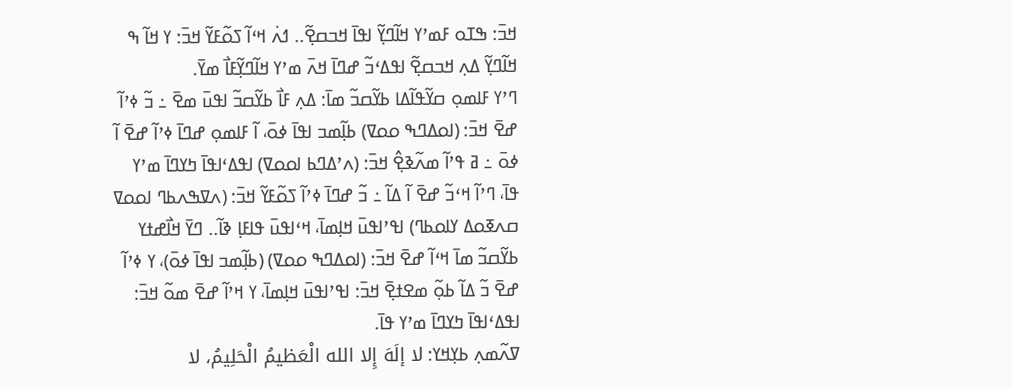ߞߏ߫: ߒߠߋ ߓߘߴߌ ߞߊ߬ߣߌ߲߬ ߊߟߊ߫ ߞߏߛߐ߲߬.. ߗߍ߭ ߞߵߊ߬ ߖߋ߬ߓߌ߬ ߞߏ߫: ߌ ߞߊ߬ ߒ ߞߊ߬ߣߌ߲߬ ߡߍ߲ ߞߏߛߐ߲߬ ߊߟߡߵߏ߬ ߝߣߊ߫ ߞߍ߫ ߘߴߌ ߞߊ߬ߣߌ߲߬ߓߊ߯ ߘߌ߫.
ߣߴߌ ߓߊߘߋ߲ ߛߌ߬ߟߊ߬ߡߊ ߕߌ߬ߛߏ߬ ߘߊ߫: ߡߍ߲ ߓߊ߯ ߕߌ߬ߛߏ߬ ߊߟߎ߫ ߘߐ߫ ߸ ߏ߬ ߦߴߊ߬ ߝߐ߫ ߞߏ߫: (ߊߋߡߣߒ ߋߋߜ) ߕߊ߲߬ߘߏ ߊߟߊ߫ ߦߋ߫، ߊ߬ ߓߊߘߋ߲ ߝߣߊ߫ ߦߴߊ߬ ߝߐ߫ ߊ߬ ߦߋ߫ ߸ ߥ ߟߴߊ߬ ߘߍ߬ߢߐ߲߮ ߞߏ߫: (ߍߴߡߣߕ ߊߋߋߜ) ߊߟߡߵߊߟߊ߫ ߤߌߣߊ߫ ߘߴߌ ߟߊ߫، ߣߴߊ߬ ߞߵߏ߬ ߝߐ߫ ߊ߬ ߡߊ߬ ߸ ߏ߬ ߝߣߊ߫ ߦߴߊ߬ ߖߋ߬ߓߌ߬ ߞߏ߫: (ߍߜߒߍߕߣ ߊߋߋߜ ߛߍߧߋߡ ߌߊߋߕߣ) ߊߟߴߊߟߎ߫ ߞߊ߲ߘߊ߫، ߞߵߊߟߎ߫ ߟߊߓߊ߲ ߢߊ߬.. ߣߌ߫ ߞߊ߯ߝߙߌ ߕߌ߬ߛߏ߬ ߘߊ߫ ߞߵߊ߬ ߝߐ߫ ߞߏ߫: (ߊߋߡߣߒ ߋߋߜ) (ߕߊ߲߬ߘߏ ߊߟߊ߫ ߦߋ߫)، ߌ ߦߴߊ߬ ߝߐ߫ ߏ߬ ߡߊ߬ ߕߋ߲߬ ߘߐߙߐ߲߫ ߞߏ߫: ߊߟߴߊߟߎ߫ ߞߊ߲ߘߊ߫، ߌ ߞߴߊ߬ ߝߐ߫ ߘߋ߬ ߞߏ߫: ߊߟߡߵߊߟߊ߫ ߤߌߣߊ߫ ߘߴߌ ߟߊ߫.
ߜߍ߬ߘߍ߲ ߕߌ߲ߞߌ: لا إلَهَ إِلا الله الْعَظيمُ الْحَلِيمُ، لا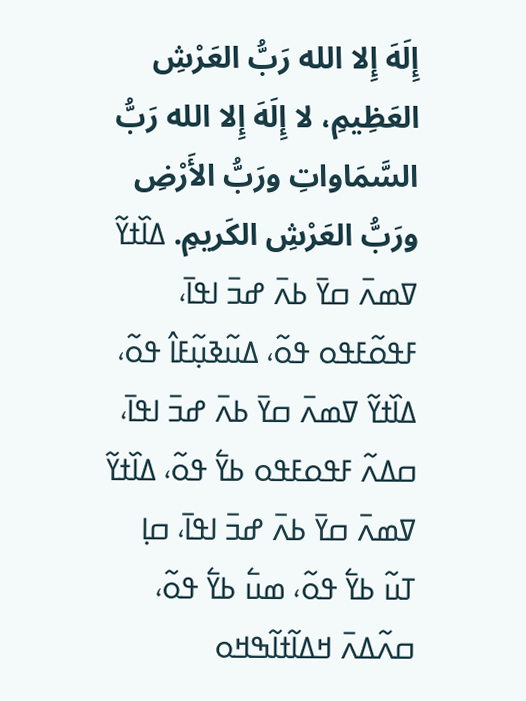إِلَهَ إِلا الله رَبُّ العَرْشِ العَظِيمِ، لا إِلَهَ إِلا الله رَبُّ السَّمَاواتِ ورَبُّ الأَرْضِ ورَبُّ العَرْشِ الكَريمِ. ߡߊ߰ߙߌ߬ ߜߘߍ߫ ߛߌ߫ ߕߍ߫ ߝߏ߫ ߊߟߊ߫، ߓߟߋ߬ߓߟߋ ߟߋ߬، ߡߎ߬ߢߎ߲߬ߓߊ߮ ߟߋ߬، ߡߊ߰ߙߌ߬ ߜߘߍ߫ ߛߌ߫ ߕߍ߫ ߝߏ߫ ߊߟߊ߫، ߛߡߍ߬ ߓߟߋߓߟߋ ߕߌ߱ ߟߋ߬، ߡߊ߰ߙߌ߬ ߜߘߍ߫ ߛߌ߫ ߕߍ߫ ߝߏ߫ ߊߟߊ߫، ߛߊ߲ ߠߎ߬ ߕߌ߱ ߟߋ߬، ߘߎ߱ ߕߌ߱ ߟߋ߬، ߛߍ߬ߡߍ߫ ߞߡߊ߬ߙߊ߬ߒߞߋ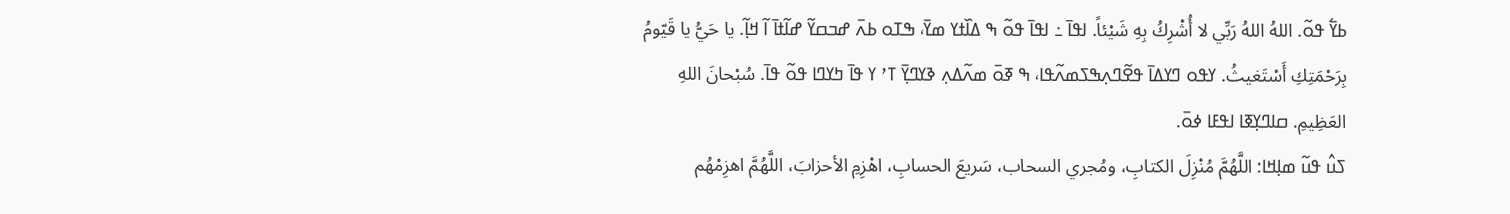ߕߌ߱ ߟߋ߬. اللهُ اللهُ رَبِّي لا أُشْرِكُ بِهِ شَيْئاً. ߊߟߊ߫ ߸ ߊߟߊ߫ ߟߋ߬ ߒ ߡߊ߰ߙߌ ߘߌ߫، ߒߠߋ ߕߍ߫ ߝߏߛߌ߬ ߝߊ߬ߙߊ߫ ߊ߬ ߞߊ߲߬. يا حَيُّ يا قَيّومُ بِرَحْمَتِكِ أَسْتَغيثُ. ߌߟߋ ߣߌߡߊ߫ ߟߐ߬ߣߍ߲ߒߖߘߍ߬ߟߊ، ߒ ߧߋ߫ ߘߍ߬ߡߍ߲ ߢߌߣߌ߲߫ ߠߴ ߌ ߟߊ߫ ߤߌߣߊ ߟߋ߬ ߟߊ߫. سُبْحانَ اللهِ العَظِيمِ. ߛߊߣߌ߲ߧߊ ߊߟߓߊ ߦߋ߫.
ߖߎ߮ ߟߎ߬ ߘߊ߲ߞߊ: اللَّهُمَّ مُنْزِلَ الكتابِ، ومُجري السحاب، سَريعَ الحسابِ، اهْزِمِ الأحزابَ، اللَّهُمَّ اهزِمْهُم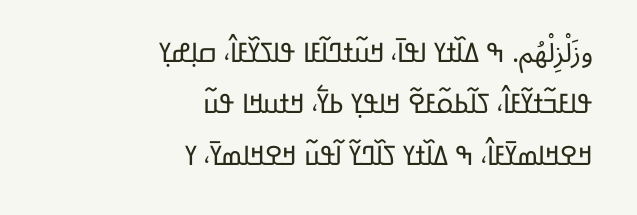وزَلْزِلْهُم. ߒ ߡߊ߰ߙߌ ߊߟߊ߫، ߞߎ߬ߙߣߊ߬ߓߊ ߟߊߖߌ߰ߓߊ߮، ߛߊ߲ߝߌ߲ ߟߊߓߏ߬ߙߌ߬ߓߊ߮، ߖߊ߬ߕߋ߬ߓߐ߬ ߞߊߟߌ߲ ߕߌ߱، ߞߙߎߞߊ ߟߎ߬ ߞߐߞߊߘߌ߫ߓߊ߮، ߒ ߡߊ߰ߙߌ ߖߊ߰ߣߌ߬ ߊ߬ߟߎ߬ ߞߐߞߊߘߌ߫، ߌ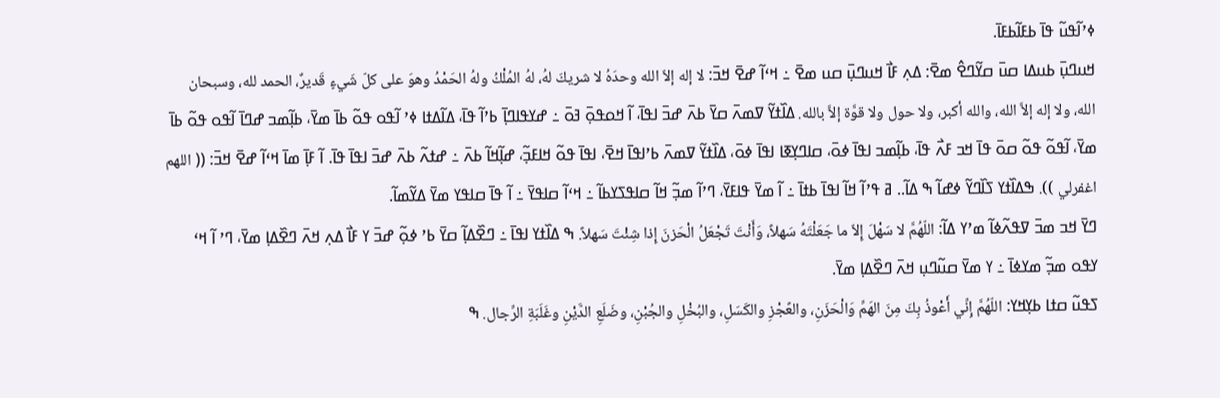ߦߴߊ߬ߟߎ߬ ߟߊ߫ ߕߓߊ߬ߕߓߊ߫.
ߞߎߣߎ߲߫ ߕߎߡߊ ߛߎ߫ ߛߌ߬ߣߐ߮ ߘߐ߫: ߡߍ߲ ߓߊ߯ ߞߎߣߎ߲߫ ߛߎ ߘߐ߫ ߸ ߞߵߊ߬ ߝߐ߫ ߞߏ߫: لا إله إلاّ الله وحدَهُ لا شريكَ لهُ، لهُ المُلْكُ ولهُ الحَمْدُ وهوَ على كلّ شَيءٍ قَديرٌ، الحمد لله، وسبحان الله، ولا إله إلاَّ الله، والله أكبر، ولا حول ولا قوَّة إلاَّ بالله. ߡߊ߰ߙߌ߬ ߜߘߍ߫ ߛߌ߫ ߕߍ߫ ߝߏ߫ ߊߟߊ߫، ߊ߬ ߞߋߟߋ߲߫ ߔߋ߫ ߸ ߝߌߟߊߣߊ߲߫ ߕߴߊ߬ ߟߊ߫، ߡߊ߬ߡߙߊ ߦߴ ߊ߬ߟߋ ߟߋ߬ ߕߊ߫ ߘߌ߫، ߕߊ߲߬ߘߏ ߝߣߊ߫ ߊ߬ߟߋ ߟߋ߬ ߕߊ߫ ߘߌ߫، ߊ߬ߟߋ߬ ߟߋ߬ ߛߋ߫ ߟߊ߫ ߞߏ ߓߍ߯ ߟߊ߫، ߕߊ߲߬ߘߏ ߊߟߊ߫ ߦߋ߫، ߛߊߣߌ߲ߧߊ ߊߟߊ߫ ߦߋ߫، ߡߊ߰ߙߌ߬ ߜߘߍ߫ ߕߴߊߟߊ߫ ߞߐ߫، ߊߟߊ߫ ߟߋ߬ ߞߊߓߏ߲߬، ߝߊ߲߬ߞߊ߬ ߕߍ߫ ߸ ߝߙߍ߬ ߕߍ߫ ߝߏ߫ ߊߟߊ߫ ߟߊ߫. ߊ߬ ߓߊ߲߫ ߘߊ߫ ߞߵߊ߬ ߝߐ߫ ߞߏ߫: (( اللهم اغفرلي )). ߒߡߊ߰ߙߌ ߖߊ߰ߣߌ߬ ߦߝߊ߬ ߒ ߡߊ߬.. ߥ ߟߴߊ߬ ߞߊ߬ ߊߟߊ߫ ߕߙߊ߫ ߸ ߊ߬ ߘߌ߫ ߟߊߓߌ߫، ߣߴߊ߬ ߘߏ߲߬ ߞߊ߬ ߛߊߟߖߌߕߊ߬ ߸ ߞߵߊ߬ ߛߊߟߌ߫ ߸ ߊ߬ ߟߊ߫ ߛߊߟߌ ߘߌ߫ ߡߌ߬ߘߊ߬.
ߣߌ߫ ߞߏ ߘߏ߫ ߜߟߍ߬ߦߊ߬ ߘߴߌ ߡߊ߬: اللّهُمَّ لا سَهْلَ إِلاّ ما جَعَلْتَهُ سَهلاً، وَأَنْتَ تَجْعَلُ الْحَزنَ إِذا شِئْتَ سَهلاً. ߒ ߡߊ߰ߙߌ ߊߟߊ߫ ߸ ߣߐ߰ߡߊ߲߬ ߛߌ߫ ߕߴ ߦߋ߲߬ ߝߏ߫ ߌ ߓߊ߯ ߡߍ߲ ߞߍ߫ ߣߐ߰ߡߊ߲ ߘߌ߫، ߣߴ ߊ߬ ߞߵ ߌߟߋ ߘߏ߲߬ ߘߌߦߊ߫ ߸ ߌ ߘߌ߫ ߛߎ߬ߣߎ߲ ߞߍ߫ ߣߐ߰ߡߊ߲ ߘߌ߫.
ߖߟߎ߬ ߛߙߊ ߕߌ߲ߞߌ: اللّهُمَّ إِنِّي أَعْوذُ بِكَ مِنَ الهَمِّ وَالْحَزَنِ، والعًجْزِ والكَسَلِ، والبُخْلِ والجُبْنِ، وضَلَعِ الدَّيْنِ وغَلَبَةِ الرِّجال. ߒ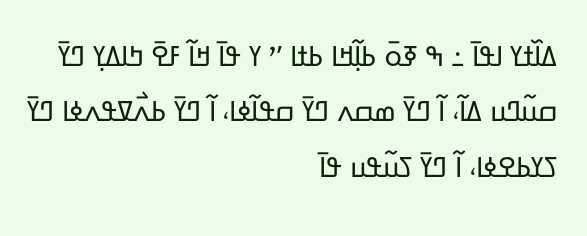ߡߊ߰ߙߌ ߊߟߊ߫ ߸ ߒ ߧߋ߫ ߕߊ߲߬ߞߊ ߕߙߊ ’ߴ ߌ ߟߊ߫ ߞߊ߬ ߓߐ߫ ߤߊߡߌ߲ ߣߌ߫ ߛߎ߬ߣߎ ߡߊ߬، ߊ߬ ߣߌ߫ ߘߛߍ ߣߌ߫ ߛߟߊ߬ߦߊ، ߊ߬ ߣߌ߫ ߕߍ߯ߜߟߍߦߊ ߣߌ߫ ߖߌߕߐߦߊ، ߊ߬ ߣߌ߫ ߖߎ߬ߟߎ ߟߊ߫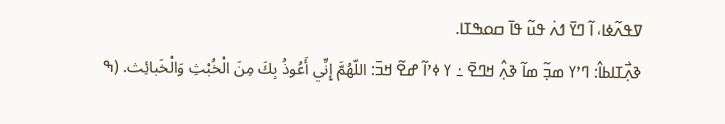ߜߟߍ߬ߦߊ، ߊ߬ ߣߌ߫ ߗߍ߭ ߟߎ߬ ߟߊ߫ ߛߋߒߠߊ.
ߢߍ߲߯ߠߊߕߊ߮: ߣߴߌ ߘߏ߲߬ ߘߊ߬ ߢߍ߲߮ ߞߣߐ߫ ߸ ߌ ߦߴߊ߬ ߝߐ߬ ߞߏ߫: اللّهُمَّ إِنِّي أَعُوذُ بِكَ مِنَ الْخُبْثِ وَالْخَبائِث. (ߒ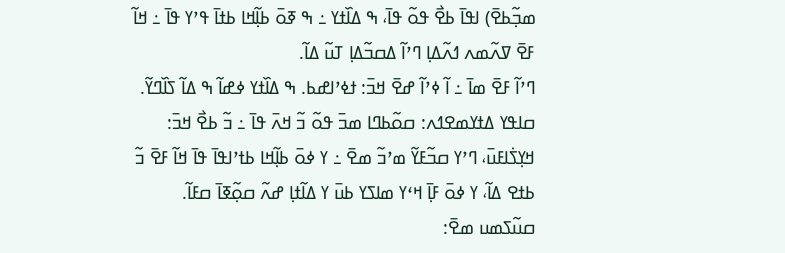ߘߏ߲߬ߕߐ߫) ߊߟߊ߫ ߕߐ߯ ߟߋ߬ ߟߊ߫، ߒ ߡߊ߰ߙߌ ߸ ߒ ߧߋ߫ ߕߊ߲߬ߞߊ ߕߙߊ߫ ߟߴߌ ߟߊ߫ ߸ ߞߊ߬ ߓߐ߫ ߜߍ߬ߘߍ ߗߍ߬ߡߊ߲ ߣߴߊ߬ ߡߛߏ߬ߡߊ߲ ߠߎ߬ ߡߊ߬.
ߣߴߊ߬ ߓߐ߫ ߘߊ߫ ߸ ߊ߬ ߦߴߊ߬ ߝߐ߫ ߞߏ߫: ߙߦߴߊߝߕ. ߒ ߡߊ߰ߙߌ ߦߝߊ߬ ߒ ߡߊ߬ ߖߊ߰ߣߌ߬.
ߛߊߟߌ ߡߙߌߘߐߗߍ: ߛߋ߬ߕߣߊ ߘߏ߫ ߟߋ߬ ߏ߬ ߞߍ߫ ߟߊ߫ ߸ ߏ߬ ߕߐ߯ ߞߏ߫: ߞߌ߲ߖ߭ߊߓߎ߫، ߣߴߌ ߛߏ߬ߓߌ߬ ߘߴߏ߬ ߘߐ߫ ߸ ߌ ߦߋ߫ ߕߊ߲߬ߞߊ ߕߙߴߊߟߊ߫ ߟߊ߫ ߞߊ߬ ߓߐ߫ ߏ߬ ߕߙߐ ߡߊ߬، ߌ ߦߋ߫ ߓߊ߲߫ ߞߵߌ ߘߊߖߌ ߕߎ߫ ߌ ߡߊ߬ߙߊ߲ ߝߍ߬ ߛߋ߲߬ߧߊ߫ ߛߓߊ߬.
ߛߎ߬ߖߘߎ ߘߐ߫: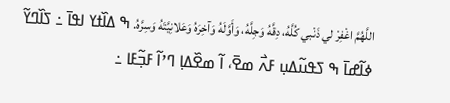اللَّهُمَّ اغْفِرْ لي ذَنْبي كُلَّهُ، دِقَّهُ وَجِلَّهُ، وَأَوَّلَهُ وَآخِرَهُ وَعَلانِيَّتَهُ وَسِرَّهُ. ߒ ߡߊ߰ߙߌ ߊߟߊ߫ ߸ ߖߊ߰ߣߌ߬ ߦߊ߬ߝߊ߫ ߒ ߖߟߎ߬ߡߎ߲ ߓߍ߯ ߘߐ߫، ߊ߬ ߘߐ߰ߡߊ߲ ߣߴߊ߬ ߓߏ߲߬ߓߊ ߸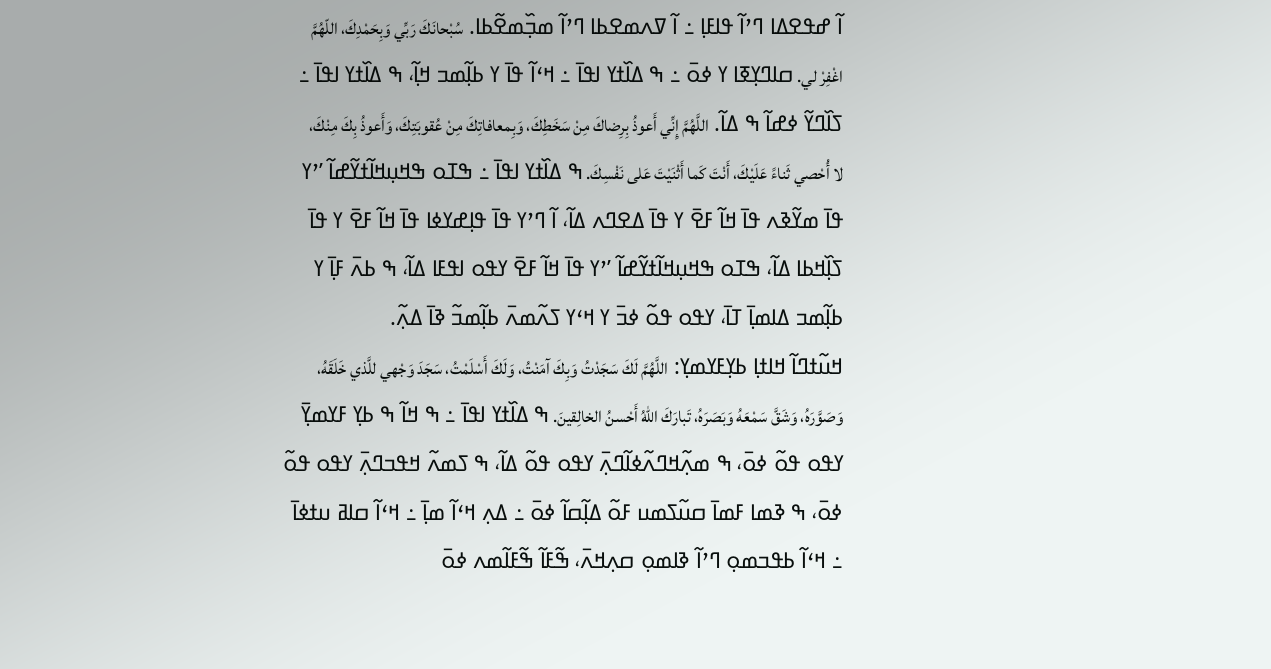ߊ߬ ߝߟߐߡߊ ߣߴߊ߬ ߟߊߓߊ߲ ߸ ߊ߬ ߜߍߘߐߕߊ ߣߴߊ߬ ߘߏ߲߰ߘߐ߬ߕߊ. سُبْحانَكَ رَبِّي وَبِحَمْدِكَ، اللّهُمَّ اغْفِرْ لي. ߛߊߣߌ߲ߧߊ ߌ ߦߋ߫ ߸ ߒ ߡߊ߰ߙߌ ߊߟߊ߫ ߸ ߞߵߊ߬ ߟߊ߫ ߌ ߕߊ߲߬ߘߏ ߞߊ߲߬، ߒ ߡߊ߰ߙߌ ߊߟߊ߫ ߸ ߖߊ߰ߣߌ߬ ߦߝߊ߬ ߒ ߡߊ߬. اللَّهُمَّ إِنِّي أَعوذُ بِرِضاكَ مِنْ سَخَطِكَ، وَبِمعافاتِكَ مِنْ عُقوبَتِكَ، وَأَعوذُ بِكَ مِنْكَ، لا أُحْصي ثَناءً عَلَيْكَ، أَنْتَ كَما أَثْنَيْتَ عَلى نَفْسِكَ. ߒ ߡߊ߰ߙߌ ߊߟߊ߫ ߸ ߒߠߋ ߒߞߎ߲ߞߊ߬ߙߌ߬ߝߊ߬ ’ߴߌ ߟߊ߫ ߘߌ߬ߢߍ ߟߊ߫ ߞߊ߬ ߓߐ߫ ߌ ߟߊ߫ ߡߐߣߍ ߡߊ߬، ߊ߬ ߣߴߌ ߟߊ߫ ߟߊ߲ߝߌߦߊ ߟߊ߫ ߞߊ߬ ߓߐ߫ ߌ ߟߊ߫ ߖߊ߲߰ߞߕߊ ߡߊ߬، ߒߠߋ ߒߞߎ߲ߞߊ߬ߙߌ߬ߝߊ߬ ’ߴߌ ߟߊ߫ ߞߊ߬ ߓߐ߫ ߌߟߋ ߊߟߓߊ ߡߊ߬، ߒ ߕߍ߫ ߓߊ߲߫ ߌ ߕߊ߲߬ߘߏ ߡߊߘߊ߲߫ ߠߊ߫، ߌߟߋ ߟߋ߬ ߦߏ߫ ߌ ߞߵߌ ߖߍ߬ߘߍ߫ ߕߊ߲߬ߘߏ߬ ߢߊ߫ ߡߍ߲߬.
ߞߎ߬ߙߣߊ߬ ߞߊߙߊ߲ ߕߌ߲ߓߌߘߌ߲: اللَّهُمَّ لَكَ سَجَدْتُ وَبِكَ آمَنْتُ، وَلَكَ أَسْلَمْتُ، سَجَدَ وَجْهي للَّذي خَلَقَهُ، وَصَوَّرَهُ، وَشَقَّ سَمْعَهُ وَبَصَرَهُ، تَبارَكَ اللهُ أَحْسنُ الخالِقينَ. ߒ ߡߊ߰ߙߌ ߊߟߊ߫ ߸ ߒ ߞߊ߬ ߒ ߕߌ߲ ߓߌߘߌ߲߫ ߌߟߋ ߟߋ߬ ߦߋ߫، ߒ ߘߍ߲߬ߞߣߍ߬ߦߊ߬ߣߍ߲߫ ߌߟߋ ߟߋ߬ ߡߊ߬، ߒ ߖߘߍ߬ ߞߟߏߣߍ߲߫ ߌߟߋ ߟߋ߬ ߦߋ߫، ߒ ߢߘߊ ߓߘߊ߫ ߛߎ߬ߖߘߎ ߓߋ߬ ߡߊ߲߬ߛߊ߬ ߦߋ߫ ߸ ߡߍ߲ ߞߵߊ߬ ߘߊ߲߫ ߸ ߞߵߊ߬ ߛߊߥ ߎߙߦߊ߫ ߸ ߞߵߊ߬ ߕߟߏߘߋ߲ ߣߴߊ߬ ߢߊߘߋ߲ ߛߍ߲ߞߍ߫، ߒ߬ߓߊ߬ ߒ߬ߓߊ߬ߘߍ ߦߋ߫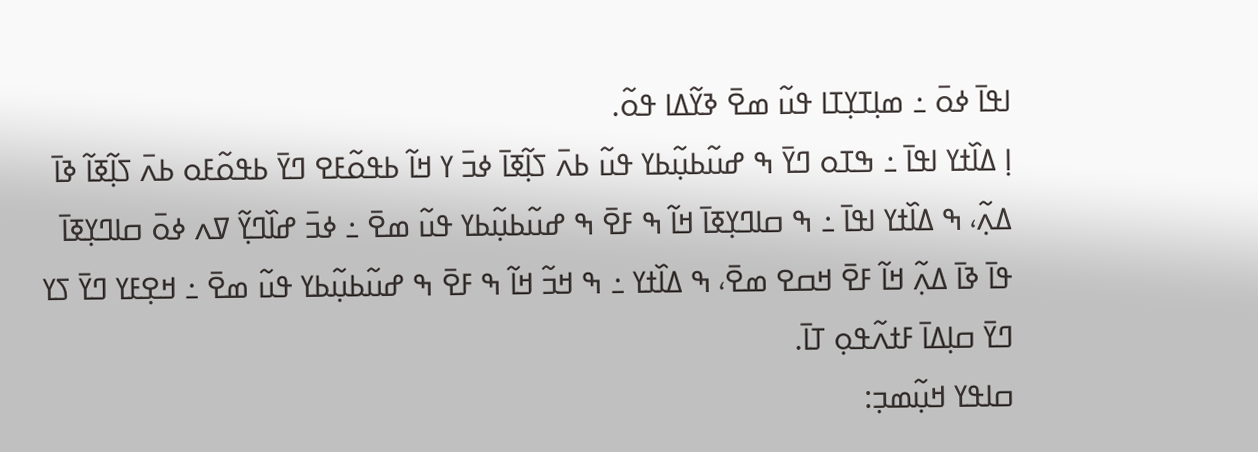ߊߟߊ߫ ߦߋ߫ ߸ ߘߊ߲ߠߌ߲ߠߊ ߟߎ߬ ߘߐ߫ ߢߌ߬ߡߊ ߟߋ߬.
ߊ߲ ߡߊ߰ߙߌ ߊߟߊ߫ ߸ ߒߠߋ ߣߌ߫ ߒ ߝߎ߬ߕߎ߲߬ߕߌ ߟߎ߬ ߕߍ߫ ߖߊ߲߬ߧߊ߫ ߦߏ߫ ߌ ߞߊ߬ ߕߟߋ߬ߓߐ ߣߌ߫ ߕߟߋ߬ߓߋ ߕߍ߫ ߖߊ߲߬ߧߊ߬ ߢߊ߫ ߡߍ߲߬، ߒ ߡߊ߰ߙߌ ߊߟߊ߫ ߸ ߒ ߛߊߣߌ߲ߧߊ߫ ߞߊ߬ ߒ ߓߐ߫ ߒ ߝߎ߬ߕߎ߲߬ߕߌ ߟߎ߬ ߘߐ߫ ߸ ߦߏ߫ ߝߊ߰ߣߌ߲߬ ߜߍ ߦߋ߫ ߛߊߣߌ߲ߧߊ߫ ߟߊ߫ ߢߊ߫ ߡߍ߲߬ ߞߊ߬ ߓߐ߫ ߞߛߐ ߘߐ߫، ߒ ߡߊ߰ߙߌ ߸ ߒ ߞߏ߬ ߞߊ߬ ߒ ߓߐ߫ ߒ ߝߎ߬ߕߎ߲߬ߕߌ ߟߎ߬ ߘߐ߫ ߸ ߞߐ߲ߓߌ ߣߌ߫ ߖߌ ߣߌ߫ ߛߊ߲ߡߊ߫ ߓߙߍ߬ߟߋ߲ ߠߊ߫.
ߛߊߟߌ ߞߎ߲߬ߘߏ߲: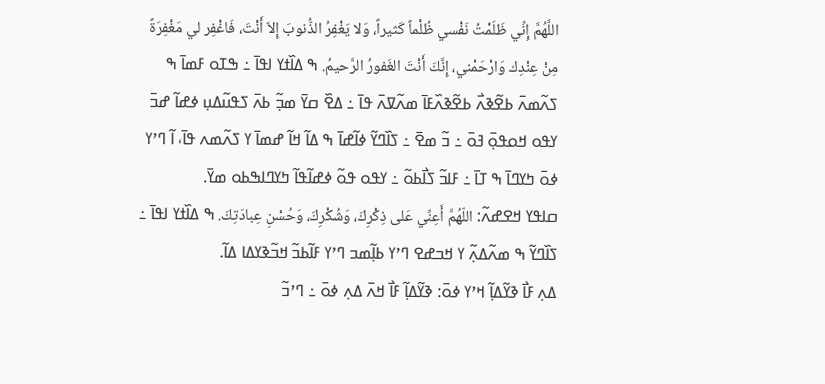اللَّهُمَّ إِنِّي ظَلَمْتُ نَفْسي ظُلْماً كَثيراً، وَلا يَغْفِرُ الذُّنوبَ إِلاّ أَنْتَ، فَاغْفِر لي مَغْفِرَةً مِنْ عِنْدِك وَارْحَمْني، إِنَّكَ أَنْتَ الغَفورُ الرَّحيمُ. ߒ ߡߊ߰ߙߌ ߊߟߊ߫ ߸ ߒߠߋ ߓߘߊ߫ ߒ ߖߍ߬ߘߍ߫ ߕߐ߬ߢߍ߯ ߕߐ߬ߢߍ߰ߓߊ߫ ߘߍ߬ߜߍ߫ ߟߊ߫ ߸ ߡߐ߰ ߛߌ߫ ߘߏ߲߬ ߕߍ߫ ߖߟߎ߬ߡߎ߲ ߦߝߊ߬ ߝߏ߫ ߌߟߋ ߞߋߟߋ߲߫ ߔߋ߫ ߸ ߏ߬ ߘߐ߫ ߸ ߖߊ߰ߣߌ߬ ߦߊ߬ߝߊ߫ ߒ ߡߊ߬ ߞߊ߬ ߝߘߊ߫ ߌ ߖߍ߬ߘߍ ߟߊ߫، ߊ߬ ߣߴߌ ߦߋ߫ ߤߌߣߊ߫ ߒ ߠߊ߫ ߸ ߓߊߏ߬ ߖߊ߯ߕߋ߬ ߸ ߌߟߋ ߟߋ߬ ߦߝߊ߬ߟߊ߬ ߤߌߣߊߒߕߋ ߘߌ߫.
ߛߊߟߌ ߞߐߝߍ߬: اللّهُمَّ أَعِنِّي عَلى ذِكْرِكَ، وَشُكْرِكَ، وَحُسْنِ عِبادَتِكَ. ߒ ߡߊ߰ߙߌ ߊߟߊ߫ ߸ ߖߊ߰ߣߌ߬ ߒ ߘߍ߬ߡߍ߲߬ ߌ ߞߏߝߐ ߣߴߌ ߕߊ߲߬ߘߏ ߣߴߌ ߓߊ߬ߕߏ߬ ߞߏ߬ߢߌߡߊ ߡߊ߬.
ߡߍ߲ ߓߊ߯ ߢߌ߬ߡߊ߲߬ ߞߴߌ ߦߋ߫: ߢߌ߬ߡߊ߲߬ ߓߊ߯ ߞߍ߫ ߡߍ߲ ߦߋ߫ ߸ ߣߴߏ߬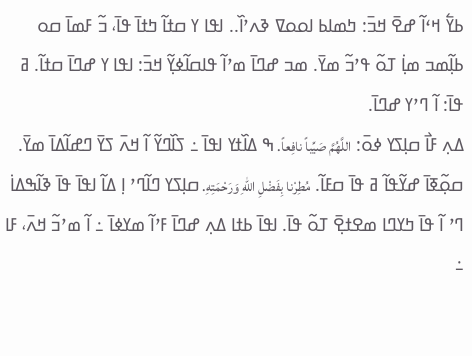ߕߌ߱ ߞߵߊ߬ ߝߐ߫ ߞߏ߫: ߤߘߊߕ ߊߋߋߜ ߢߍߴߊ߰.. ߊߟߊ ߌ ߛߙߊ߬ ߤߙߊ߫ ߟߊ߫، ߏ߬ ߓߘߊ߫ ߛߋ ߕߊ߲߬ߘߏ ߘߊ߲߭ ߠߋ߬ ߟߴߏ߬ ߘߌ߫. ߘߏ ߝߣߊ߫ ߘߴߊ߬ ߟߊߛߊ߬ߦߌ߲߬ ߞߏ߫: ߊߟߊ ߌ ߝߣߊ߫ ߛߙߊ߬. ߥ ߟߊ߫: ߊ߬ ߣߴߌ ߝߣߊ߫.
ߡߍ߲ ߓߊ߯ ߛߊ߲ߖߌ ߦߋ߫: اللَّهُمَّ صَيِّباً نافِعاً. ߒ ߡߊ߰ߙߌ ߊߟߊ߫ ߸ ߖߊ߰ߣߌ߬ ߊ߬ ߞߍ߫ ߖߌ߫ ߣߝߊ߬ߡߊ߫ ߘߌ߫. ߛߋ߲߬ߧߊ߫ ߝߌ߬ߟߊ߬ ߥ ߟߊ߫ ߛߓߊ߬. مُطِرْنا بِفَضْلِ اللهِ وَرَحْمَتِهِ. ߛߊ߲ߖߌ ߣߊ߬ߣߴ ߊ߲ ߡߊ߬ ߊߟߊ߫ ߟߊ߫ ߢߊ߬ߒߡߊ߭ ߣߴ ߊ߬ ߟߊ߫ ߤߌߣߊ ߘߐߙߐ߲߫ ߠߋ߬ ߟߊ߫. ߊߟߊ߫ ߕߙߊ ߡߍ߲ ߝߣߊ߫ ߓߴߊ߬ ߘߌߦߊ߫ ߸ ߊ߬ ߘߴߏ߬ ߞߍ߫، ߓߊ ߸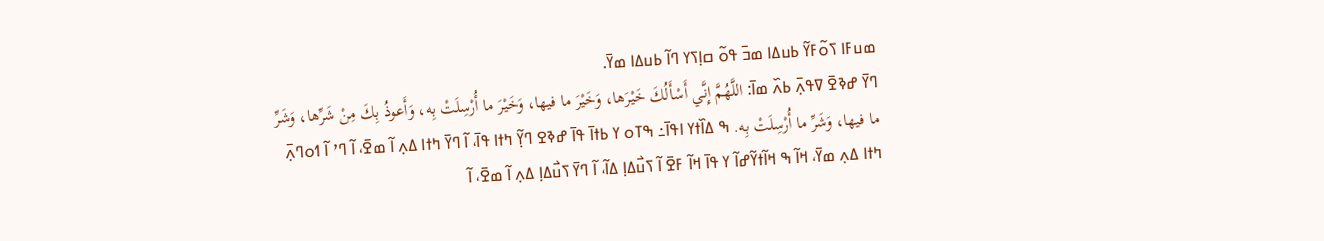ߘߎߓߊ ߖߋ߬ߓߌ߬ ߕߎߡߊ ߘߏ߫ ߟߋ߬ ߛߊ߲ߖߌ ߣߊ߬ ߕߎߡߊ ߘߌ߫.
ߣߌ߫ ߝߢߐ߫ ߜߟߍ߲߫ ߕߍ߰ ߘߊ߫: اللَّهُمَّ إِنَّي أَسْأَلُكَ خَيْرَها، وَخَيْرَ ما فيها، وَخَيْرَ ما أُرْسِلَتْ بِه، وَأَعوذُ بِكَ مِنْ شَرِّها، وَشَرِّ ما فيها، وَشَرِّ ما أُرْسِلَتْ بِه. ߒ ߡߊ߰ߙߌ ߊߟߊ߫߸ ߒߠߋ ߌ ߕߙߊ߫ ߟߊ߫ ߝߢߐ ߣߌ߲߬ ߤߙߊ ߟߊ߫، ߊ߬ ߣߌ߫ ߤߙߊ ߡߍ߲ ߊ߬ ߘߐ߫، ߊ߬ ߣߴ ߊ߬ ߗߋߣߍ߲߫ ߤߙߊ ߡߍ߲ ߘߌ߫، ߞߊ߬ ߒ ߞߊ߬ߙߌ߬ߝߊ߬ ߌ ߟߊ߫ ߞߊ߬ ߓߐ߫ ߊ߬ ߖߎ߯ߡߊ߲ ߡߊ߬، ߊ߬ ߣߌ߫ ߖߎ߯ߡߊ߲ ߡߍ߲ ߊ߬ ߘߐ߫، ߊ߬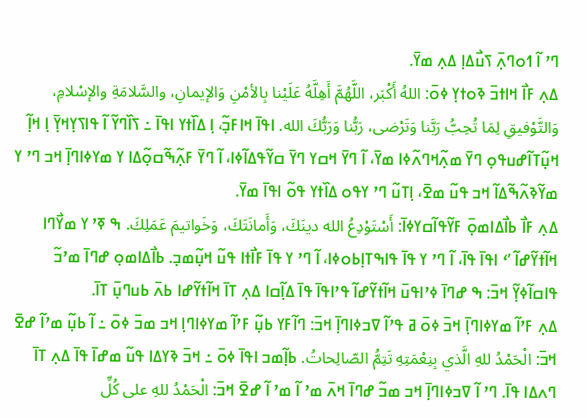ߣߴ ߊ߬ ߗߋߣߍ߲߫ ߖߎ߯ߡߊ߲ ߡߍ߲ ߘߌ߫.
ߡߍ߲ ߓߊ߯ ߞߊߙߏ߫ ߢߋߙߌ߲ ߦߋ߫: اللهُ أَكْبَر، اللَّهُمَّ أَهِلَّهُ عَلَيْنا بِالأمْنِ وَالإيمانِ، والسَّلامَةِ والإسْلامِ، وَالتَّوْفيقِ لِمَا تُحِبُّ رَبَّنا وَتَرْضى، رَبُّنا وَرَبُّكَ الله. ߊߟߊ߫ ߞߊߓߏ߲߬، ߊ߲ ߡߊ߰ߙߌ ߊߟߊ߫ ߸ ߖߊ߰ߣߌ߬ ߊ߬ ߟߊߖߌ߲ߞߌ߲߫ ߊ߲ ߞߊ߲߬ ߞߎ߲߬ߠߊ߬ߝߎߟߋ߲ ߣߌ߫ ߘߍ߲߬ߞߣߍ߬ߦߊ ߘߌ߫، ߊ߬ ߣߌ߫ ߞߛߌ ߣߌ߫ ߛߌ߬ߟߡߊ߬ߦߊ، ߊ߬ ߣߌ߫ ߓߍ߲߬ߒ߬ߛߋ߲߬ߡߊ ߌ ߘߌߦߊߣߊ߲߫ ߞߏ ߣߴ ߌ ߘߌ߬ߢߍ߬ߒ߬ߡߊ߬ ߞߏ ߟߎ߬ ߘߐ߫، ߊ߲ߠߎ߬ ߣߴ ߌߟߋ ߡߊ߰ߙߌ ߟߋ߬ ߊߟߊ߫ ߘߌ߫.
ߡߍ߲ ߓߊ߯ ߕߊ߯ߡߊߘߋ߲߫ ߓߌ߬ߟߊ߬ߛߌߦߊ߫: أَسْتَوْدِعُ الله دينَكَ، وَأَمانَتَكَ، وَخَواتيمَ عَمَلِكَ. ߒ ߧߴ ߌ ߘߌ߯ߣߊ ߞߊ߬ߙߌ߬ߝߊ߬ ’ߵ ߊߟߊ߫ ߟߊ߫، ߊ߬ ߣߴ ߌ ߟߊ߫ ߟߊߒߠߊ߲ߕߋߦߊ، ߊ߬ ߣߴ ߌ ߟߊ߫ ߓߊ߯ߙߊ ߟߎ߬ ߞߎ߲߬ߘߏ߲. ߕߊ߯ߡߊߘߋ߲ ߝߣߊ߫ ߘߴߏ߬ ߟߊߛߊ߬ߦߌ߲߬ ߞߏ߫: ߒ ߝߣߊ߫ ߦߴߊߟߎ߫ ߞߊ߬ߙߌ߬ߝߊ߬ ߟߴߊߟߊ߫ ߟߊ߫ ߡߊ߲߬ߛߊ ߡߍ߲ ߠߊ߫ ߞߊ߬ߙߌ߬ߝߊ ߕߍ߫ ߕߎߣߎ߲߫ ߠߊ߫.
ߡߍ߲ ߓߴߊ߬ ߘߌߦߊߣߊ߲߫ ߞߏ߫ ߦߋ߫ ߥ ߟߴߊ߬ ߜߏߦߊߣߊ߲߫ ߞߏ߫: ߣߊ߬ߓߌ ߕߎ߲߬ ߓߴߊ߬ ߘߌߦߊߣߊ߲ ߞߏ ߘߏ߫ ߦߋ߫ ߸ ߊ߬ ߕߎ߲߬ ߘߴߊ߬ ߝߐ߫ ߞߏ߫: الْحَمْدُ للهِ الَّذي بِنِعْمَتِهِ تَتِمُّ الصّالِحاتُ. ߕߊ߲߬ߘߏ ߊߟߊ߫ ߦߋ߫ ߸ ߞߏ߫ ߢߌߡߊ ߟߎ߬ ߘߝߊ߫ ߟߊ߫ ߡߍ߲ ߠߊ߫ ߣߍߡߊ ߟߊ߫. ߣߴ ߊ߬ ߜߏߦߊߣߊ߲߫ ߞߏ ߘߏ߬ ߝߣߊ߫ ߞߍ߫ ߘߴ ߊ߬ ߘߴ ߊ߬ ߝߐ߫ ߞߏ߫: الْحَمْدُ للهِ على كُلِّ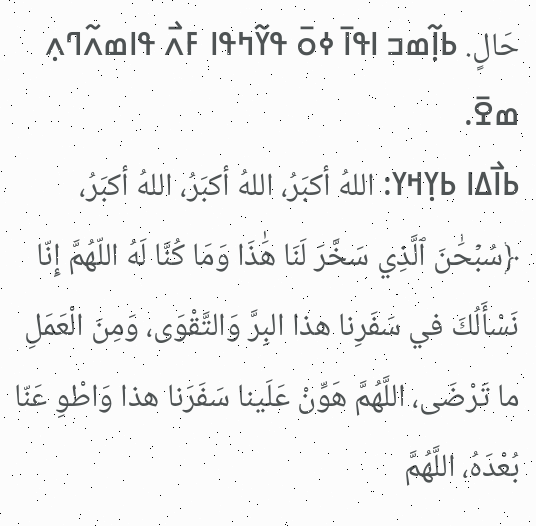حَالٍ. ߕߊ߲߬ߘߏ ߊߟߊ߫ ߦߋ߫ ߟߌ߬ߤߟߊ ߓߍ߯ ߟߊߘߍ߬ߣߍ߲ ߘߐ߫.
ߕߊ߯ߡߊ ߕߌ߲ߞߌ: اللهُ أكبَرُ، اللهُ أكبَرُ، اللهُ أكبَرُ، ﴿سُبۡحَٰنَ ٱلَّذِي سَخَّرَ لَنَا هَٰذَا وَمَا كُنَّا لَهُ اللّهُمَّ إِنّا نَسْأَلُكَ في سَفَرِنا هذا البِرَّ وَالتَّقْوَى، وَمِنَ الْعَمَلِ ما تَرْضَى، اللَّهُمَّ هَوِّنْ عَلَينا سَفَرَنا هذا وَاطْوِ عَنّا بُعْدَهُ، اللَّهُمَّ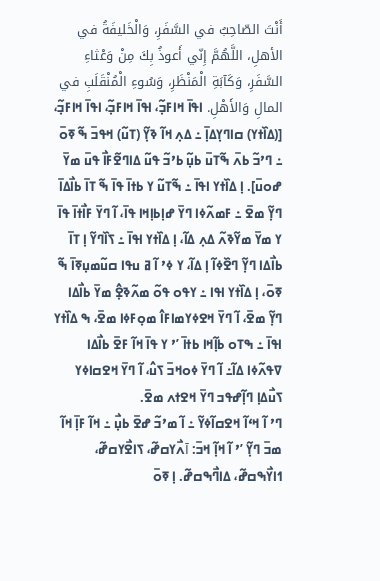أَنْتَ الصّاحِبُ في السَّفَرِ، وَالْخَليفَةُ في الأهلِ، اللَّهُمَّ إِنّي أَعوذُ بِكَ مِنْ وَعْثاءِ السَّفَرِ، وَكَآبَةِ الْمَنْظَرِ، وَسُوءِ الْمُنْقَلَبِ في المالِ وَالأَهْلِ. ߊߟߊ߫ ߞߊߓߏ߲߬، ߊߟߊ߫ ߞߊߓߏ߲߬، ߊߟߊ߫ ߞߊߓߏ߲߬، [(ߡߊ߰ߙߌ) ߛߊߣߌ߲ߡߊ߲߫ ߸ ߡߍ߲ ߞߊ߬ ߢߌ߲߬ (ߠߎ߬) ߞߟߏ߫ ߒ߬ ߧߋ߫ ߸ ߣߴߏ߬ ߕߍ߫ ߒ߬ߠߎ߫ ߕߎ߲߬ ߕߴߏ߬ ߟߎ߬ ߡߊߣߐ߬ߓߊ߯ ߟߎ߫ ߘߌ߫ ߝߋߎ߫]. ߊ߲ ߡߊ߰ߙߌ ߊߟߊ߫ ߸ ߒ߬ߠߎ߬ ߌ ߕߙߊ߫ ߟߊ߫ ߒ߬ ߠߊ߫ ߕߊ߯ߡߊ߫ ߣߌ߲߬ ߘߐ߫ ߸ ߓߘߍ߬ߦߊ ߣߌ߫ ߝߊ߲ߕߊ߲ߞߊ ߟߊ߫، ߊ߬ ߣߌ߫ ߓߊ߯ߙߊ߫ ߟߊ߫ ߌ ߘߌ߫ ߘߌ߬ߢߍ߬ ߡߍ߲ ߡߊ߬، ߊ߲ ߡߊ߰ߙߌ ߊߟߊ߫ ߸ ߖߊ߰ߣߌ߬ ߊ߲ ߠߊ߫ ߕߊ߯ߡߊ ߣߌ߲߬ ߣߐ߰ߦߊ߬ ߊ߲ ߡߊ߬، ߌ ߦߴ ߊ߬ ߥ ߎߟߊ ߛߎ߬ߘߎ߲ߧߊ߫ ߒ߬ ߧߋ߫، ߊ߲ ߡߊ߰ߙߌ ߊߟߊ ߸ ߌߟߋ ߟߋ߬ ߘߍ߬ߢߐ߲߮ ߘߌ߫ ߕߊ߯ߡߊ ߣߌ߲߬ ߘߐ߫، ߊ߬ ߣߌ߫ ߞߐߦߌߘߊߓߊ߮ ߘߋ߲ߓߦߊ ߘߐ߫، ߒ ߡߊ߰ߙߌ ߊߟߊ߫ ߸ ߒߠߋ ߕߊ߲߬ߞߊ ߕߙߊ߫ ’ߴ ߌ ߟߊ߫ ߞߊ߬ ߓߐ߫ ߕߊ߯ߡߊ ߜߟߍ߬ߦߊ ߡߊ߬߸ ߊ߬ ߣߌ߫ ߦߋߞߏ߫ ߖߎ߮، ߊ߬ ߣߌ߫ ߞߐߛߊߦߌ ߖߎ߯ߡߊ߲ ߣߊ߲߬ߝߟߏ ߣߌ߫ ߞߐߙߍ ߘߐ߫.
ߣߴ ߊ߬ ߞߵߊ߬ ߞߐߛߊ߬ߦߌ߬ ߸ ߊ߬ ߘߴߏ߬ ߝߐ߫ ߕߎ߲߯ ߸ ߞߊ߬ ߓߊ߲߫ ߞߊ߬ ߘߏ߫ ߣߌ߲߬ ’ߴ ߊ߬ ߞߊ߲߬ ߞߏ߫: آߍ߯ߌߛߝ߬، ߖߊߐ߯ߌߛߝ߬، ߗߊߌ߯ߒߛߝ߬، ߡߊߣ߯ߒߛߝ߬. ߊ߲ ߧߋ߫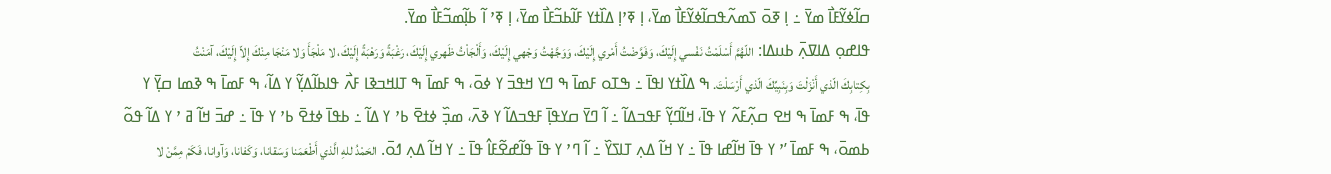ߛߊ߬ߦߌ߬ߓߊ߯ ߘߌ߫ ߸ ߊ߲ ߧߋ߫ ߖߘߍ߬ߟߛߊ߬ߦߌ߬ߓߊ߯ ߘߌ߫، ߊ߲ ߧߴߊ߲ ߡߊ߰ߙߌ ߓߊ߬ߕߏ߬ߓߊ߯ ߘߌ߫، ߊ߲ ߧߴ ߊ߬ ߕߊ߲߬ߘߏ߬ߓߊ߯ ߘߌ߫.
ߟߊߝߋ߲ ߡߊߜߍ߲߫ ߕߎߡߊ: اللّهُمَّ أَسْلَمْتُ نَفْسي إِلَيْكَ، وَفَوَّضْتُ أَمْري إِلَيْكَ، وَوَجَّهْتُ وَجْهي إِلَيْكَ، وَأَلْجَاْتُ ظَهري إِلَيْكَ، رَغْبَةً وَرَهْبَةً إِلَيْكَ، لا مَلْجَأَ وَلا مَنْجَا مِنْكَ إِلاّ إِلَيْكَ، آمَنْتُ بِكِتابِكَ الّذي أَنْزَلْتَ وَبِنَبِيِّكَ الّذي أَرْسَلْتَ. ߒ ߡߊ߰ߙߌ ߊߟߊ߫ ߸ ߒߠߋ ߓߘߊ߫ ߒ ߣߌ ߞߟߏ߫ ߌ ߦߋ߫، ߒ ߓߘߊ߫ ߒ ߠߊߞߏߢߊ ߓߍ߯ ߟߊߕߊ߬ߡߌ߲߬ ߌ ߡߊ߬، ߒ ߓߘߊ߫ ߒ ߢߘߊ ߛߌ߲߫ ߌ ߟߊ߫، ߒ ߓߘߊ߫ ߒ ߞߐ ߛߍ߲߬ߓߍ߬ ߌ ߟߊ߫، ߞߊ߬ߣߌ߲߬ ߓߟߏߡߊ߬ ߸ ߊ߬ ߣߌ߫ ߛߌߟߊ߲߫ ߓߟߏߡߊ߬ ߌ ߢߍ߫، ߘߏ߲߰ ߦߙߐ߫ ߕߴ ߌ ߡߊ߬ ߸ ߕߟߊ߫ ߦߙߐ߫ ߕߴ ߌ ߟߊ߫ ߸ ߝߏ߫ ߞߊ߬ ߥ ߴ ߌ ߡߊ߬ ߟߋ߬ ߕߘߋ߫، ߒ ߓߘߊ߫ ’ߴ ߌ ߟߊ߫ ߞߊ߬ߝߊ ߟߊ߫ ߸ ߌ ߞߊ߬ ߡߍ߲ ߠߊߖߌ߰ ߸ ߊ߬ ߣߴ ߌ ߟߊ߫ ߟߊ߬ߝߐ߬ߓߊ߮ ߟߊ߫ ߸ ߌ ߞߊ߬ ߡߍ߲ ߗߋ߫. الحَمْدُ للهِ الَّذي أَطْعَمَنا وَسَقانا، وَكَفانا، وَآوانا، فَكَمْ مِمَّنْ لا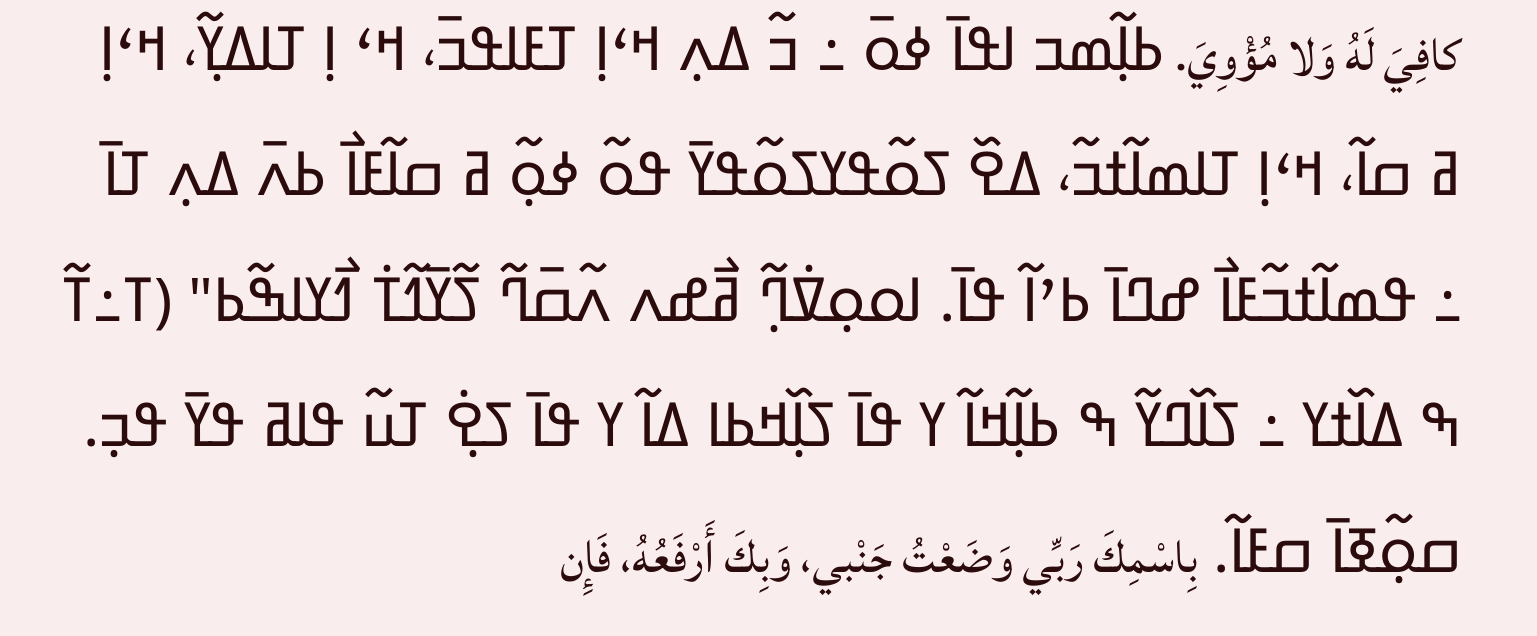كافِيَ لَهُ وَلا مُؤْوِيَ. ߕߊ߲߬ߘߏ ߊߟߊ߫ ߦߋ߫ ߸ ߏ߬ ߡߍ߲ ߞߵߊ߲ ߠߓߊߟߏ߫، ߞߵ ߊ߲ ߠߊߡߌ߲߬، ߞߵߊ߲ ߥ ߛߊ߬، ߞߵߊ߲ ߠߊߘߊ߬ߙߏ߬، ߡߐ߰ ߖߋ߬ߟߌߖߋ߬ߟߌ߫ ߟߋ߬ ߦߋ߲߬ ߥ ߛߊ߬ߓߊ߯ ߕߍ߫ ߡߍ߲ ߠߊ߫ ߸ ߟߘߊ߬ߙߏ߬ߓߊ߯ ߝߣߊ߫ ߕߴߊ߬ ߟߊ߫. ߊߋߋ߲ߜ߭ߣ߲߬ ߥ߯ߝߍ ߍ߬ߛ߫ߣ߬ ߖ߬ߌ߫ߗ߬ߠ߭ ߗ߯ߌߊߒ߬ߕ" (ߠ߸ߠ߬ ߒ ߡߊ߰ߙߌ ߸ ߖߊ߰ߣߌ߬ ߒ ߕߊ߲߬ߞߊ߬ ߌ ߟߊ߫ ߖߊ߲߰ߞߕߊ ߡߊ߬ ߌ ߟߊ߫ ߖߐ߲߭ ߠߎ߬ ߟߊߥ ߟߌ߫ ߟߏ߲. ߛߋ߲߬ߧߊ߫ ߛߓߊ߬. بِاسْمِكَ رَبِّي وَضَعْتُ جَنْبي، وَبِكَ أَرْفَعُهُ، فَإِن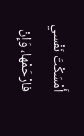أَمْسَكْتَ نَفْسي فارْحَمْها، وَإِنْ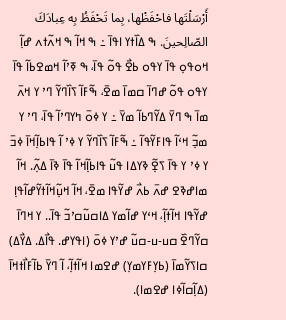أَرْسَلْتَها فاحْفَظْها، بِما تَحْفَظُ بِه عِبادَكَ الصّالِحينَ. ߒ ߡߊ߰ߙߌ ߊߟߊ߫ ߸ ߒ ߞߊ߬ ߒ ߞߍ߬ߙߍ ߝߊ߲߬ ߞߋߟߋ߲ ߟߊ߫ ߌߟߋ ߕߐ߯ ߟߋ߬ ߟߊ߫، ߒ ߧߴߊ߬ ߞߘߐߕߊ߬ ߟߊ߫ ߌߟߋ ߟߋ߬ ߝߣߊ߫ ߛߘߊ߫ ߘߐ߫، ߒ߬ߓߊ߬ ߖߊ߰ߣߌ߬ ߣߴ ߌ ߞߍ߫ ߘߊ߫ ߒ ߣߌ߫ ߡߌ߬ߣߕߊ߬ ߘߌ߫ ߸ ߌ ߦߋ߫ ߤߌߣߴߊ߬ ߟߊ߫، ߣߴ ߌ ߘߏ߲߬ ߞߵߊ߬ ߟߊߓߌ߬ߟߊ߬ ߸ ߒ߬ߓߊ߬ ߖߊ߰ߣߌ߬ ߌ ߦߴ ߊ߬ ߟߊߕߊ߲߬ߞߊ߫ ߦߏ߫ ߌ ߦߴ ߌ ߟߊ߫ ߖߐ߲߬ ߢߌߡߊ ߟߎ߬ ߟߊߕߊ߲߬ߞߊ߬ ߟߊ߫ ߢߊ߫ ߡߍ߲߬. ߞߊ߬ ߘߊߝߢߐ ߝߍ߫ ߕߍ߯ ߝߌ߬ߟߊ ߘߐ߫، ߞߊ߬ ߞߎ߲߬ߞߊ߬ߙߌ߬ߝߊ߬ߟߊ߲ ߝߌ߬ߟߊ ߞߊ߬ߙߊ߲߬، ߞߵߌ ߝߊ߬ߘߌ ߡߊߛߎ߬ߛߴߏ߬ ߟߊ߫.. ߌ ߞߣߊ߫ ߛߌ߬ߣߐ߰ ߛߎ-ߎ-ߛߎ߬ ߝߴߌ ߦߋ߫ (ߊߟߌߝ. ߟߊ߯ߡ. ߡߌ߯ߡ) ߛߊߖߌ߬ߘߊ߫ (ߕߌ߲ߓߌߘߌ߲) ߝߐߘߊ ߞߊ߬ߙߊ߲߬، ߊ߬ ߣߌ߫ ߕߊ߬ߓߊ߯ߙߞߊ߫ (ߡߊ߲߬ߛߊ߬ߦߊ ߝߐߘߊ).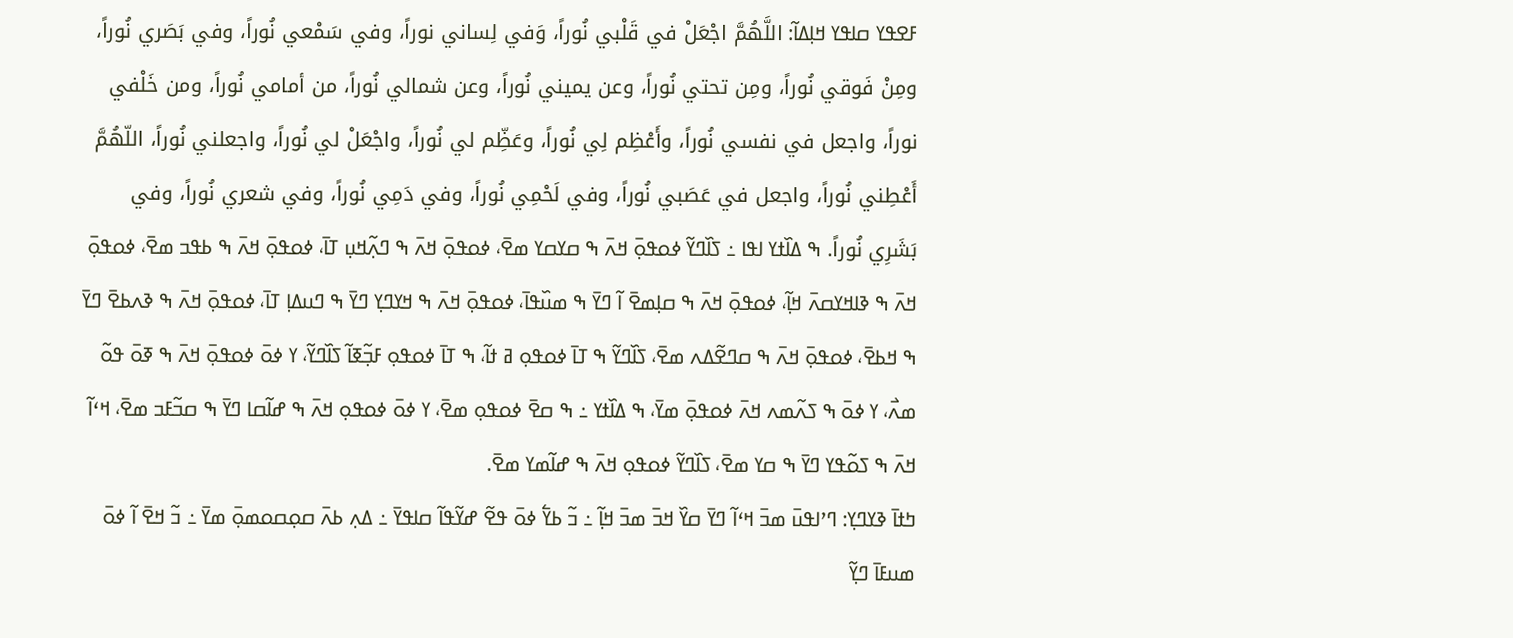ߓߐߟߌ ߛߊߟߌ ߞߊ߲ߡߊ߬: اللَّهُمَّ اجْعَلْ في قَلْبي نُوراً، وَفي لِساني نوراً، وفي سَمْعي نُوراً، وفي بَصَري نُوراً، ومِنْ فَوقي نُوراً، ومِن تحتي نُوراً، وعن يميني نُوراً، وعن شمالي نُوراً، من أمامي نُوراً، ومن خَلْفي نوراً، واجعل في نفسي نُوراً، وأَعْظِم لِي نُوراً، وعَظِّم لي نُوراً، واجْعَلْ لي نُوراً، واجعلني نُوراً، اللّهُمَّ أَعْطِني نُوراً، واجعل في عَصَبي نُوراً، وفي لَحْمِي نُوراً، وفي دَمِي نُوراً، وفي شعري نُوراً، وفي بَشَرِي نُوراً. ߒ ߡߊ߰ߙߌ ߊߟߊ ߸ ߖߊ߰ߣߌ߬ ߦߋߟߋ߲߫ ߞߍ߫ ߒ ߛߌߛߌ ߘߐ߫، ߦߋߟߋ߲߫ ߞߍ߫ ߒ ߣߍ߲߬ߞߎ߲ ߠߊ߫، ߦߋߟߋ߲߫ ߞߍ߫ ߒ ߕߟߏ ߘߐ߫، ߦߋߟߋ߲߫ ߞߍ߫ ߒ ߢߊߞߌߛߍ߫ ߞߊ߲߬، ߦߋߟߋ߲߫ ߞߍ߫ ߒ ߛߊ߲ߘߐ߫ ߊ߬ ߣߌ߫ ߒ ߘߎ߰ߟߊ߫، ߦߋߟߋ߲߫ ߞߍ߫ ߒ ߞߌߣߌ߲ ߣߌ߫ ߒ ߣߎߡߊ߲ ߠߊ߫، ߦߋߟߋ߲߫ ߞߍ߫ ߒ ߢߍߕߐ߫ ߣߌ߫ ߒ ߞߕߐ߫، ߦߋߟߋ߲߫ ߞߍ߫ ߒ ߛߣߐ߬ߡߍ ߘߐ߫، ߖߊ߰ߣߌ߬ ߒ ߠߊ߫ ߦߋߟߋ߲ ߥ ߙߊ߬، ߒ ߠߊ߫ ߦߋߟߋ߲ ߓߏ߲߬ߧߊ߬ ߖߊ߰ߣߌ߬، ߌ ߦߋ߫ ߦߋߟߋ߲߫ ߞߍ߫ ߒ ߧߋ߫ ߟߋ߬ ߘߍ߯، ߌ ߦߋ߫ ߒ ߖߍ߬ߘߍ ߞߍ߫ ߦߋߟߋ߲߫ ߘߌ߫، ߒ ߡߊ߰ߙߌ ߸ ߒ ߛߐ߫ ߦߋߟߋ߲ ߘߐ߫، ߌ ߦߋ߫ ߦߋߟߋ߲ ߞߍ߫ ߒ ߝߊ߬ߛߊ ߣߌ߫ ߒ ߛߏ߬ߓߏ ߘߐ߫، ߞߵߊ߬ ߞߍ߫ ߒ ߖߋ߬ߟߌ ߣߌ߫ ߒ ߛߌ ߘߐ߫، ߖߊ߰ߣߌ߬ ߦߋߟߋ߲ ߞߍ߫ ߒ ߝߊ߬ߘߌ ߘߐ߫.
ߤߙߊ߫ ߢߌߣߌ߲: ߣߴߊߟߎ߫ ߘߏ߫ ߞߵߊ߬ ߣߌ߫ ߛߌ߰ ߞߏ߫ ߘߏ߫ ߞߊ߲߬ ߸ ߏ߬ ߕߌ߱ ߦߋ߫ ߟߐ߬ ߝߌ߬ߟߊ߬ ߛߊߟߌ߫ ߸ ߡߍ߲ ߕߍ߫ ߛߋ߲ߛߋߘߋ߲߫ ߘߌ߫ ߸ ߏ߬ ߞߐ߫ ߊ߬ ߦߋ߫ ߘߎߓߊ߫ ߣߌ߲߬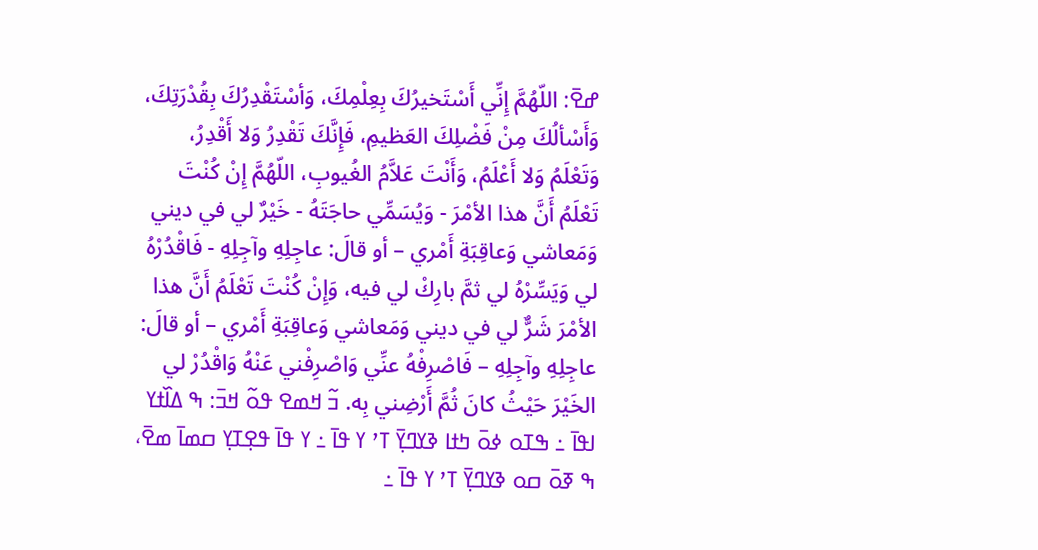ߝߐ߫: اللّهُمَّ إِنِّي أَسْتَخيرُكَ بِعِلْمِكَ، وَأسْتَقْدِرُكَ بِقُدْرَتِكَ، وَأَسْألُكَ مِنْ فَضْلِكَ العَظيمِ، فَإِنَّكَ تَقْدِرُ وَلا أَقْدِرُ، وَتَعْلَمُ وَلا أَعْلَمُ، وَأَنْتَ عَلاَّمُ الغُيوبِ، اللّهُمَّ إِنْ كُنْتَ تَعْلَمُ أَنَّ هذا الأمْرَ - وَيُسَمِّي حاجَتَهُ - خَيْرٌ لي في ديني وَمَعاشي وَعاقِبَةِ أَمْري – أو قالَ: عاجِلِهِ وآجِلِهِ - فَاقْدُرْهُ لي وَيَسِّرْهُ لي ثمَّ بارِكْ لي فيه، وَإِنْ كُنْتَ تَعْلَمُ أَنَّ هذا الأمْرَ شَرٌّ لي في ديني وَمَعاشي وَعاقِبَةِ أَمْري – أو قالَ: عاجِلِهِ وآجِلِهِ – فَاصْرِفْهُ عنِّي وَاصْرِفْني عَنْهُ وَاقْدُرْ لي الخَيْرَ حَيْثُ كانَ ثُمَّ أَرْضِني بِه. ߏ߬ ߞߘߐ ߟߋ߬ ߞߏ߫: ߒ ߡߊ߰ߙߌ ߊߟߊ߫ ߸ ߒߠߋ ߦߋ߫ ߤߙߊ ߢߌߣߌ߲߫ ߠߴ ߌ ߟߊ߫ ߸ ߌ ߟߊ߫ ߟߐ߲ߠߌ߲ ߛߘߊ߫ ߘߐ߫، ߒ ߧߋ߫ ߛߋ ߢߌߣߌ߲߫ ߠߴ ߌ ߟߊ߫ ߸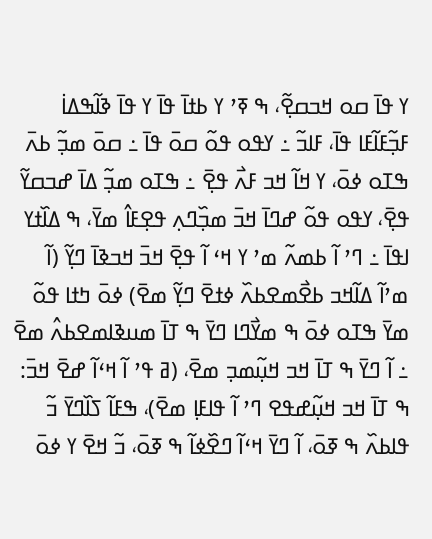ߌ ߟߊ߫ ߛߋ ߞߏߛߐ߲߬، ߒ ߧߴ ߌ ߕߙߊ߫ ߟߊ߫ ߌ ߟߊ߫ ߢߊ߬ߒߡߊ߭ ߓߏ߲߬ߓߊ߬ߓߊ ߟߊ߫، ߓߊߏ߬ ߸ ߌߟߋ ߟߋ߬ ߛߋ߫ ߟߊ߫ ߸ ߛߋ߫ ߘߏ߲߬ ߕߍ߫ ߒߠߋ ߦߋ߫، ߌ ߞߊ߬ ߞߏ ߓߍ߯ ߟߐ߲߫ ߸ ߒߠߋ ߘߏ߲߬ ߡߊ߫ ߝߏߛߌ߬ ߟߐ߲߫، ߌߟߋ ߟߋ߬ ߝߣߊ߫ ߞߏ߫ ߘߏ߲߰ߣߍ߲ ߟߐ߲ߓߊ߮ ߘߌ߫، ߒ ߡߊ߰ߙߌ ߊߟߊ߫ ߸ ߣߴ ߊ߬ ߕߘߍ߬ ߘߴ ߌ ߞߵ ߊ߬ ߟߐ߲߫ ߞߏ߫ ߞߏߢߊ߫ ߣߌ߲߬ (ߊ߬ ߘߴߊ߬ ߡߊ߬ߞߏ ߕߐ߯ߘߐߕߍ߰ ߦߙߐ߫ ߣߌ߲߬ ߘߐ߫) ߦߋ߫ ߤߙߊ ߟߋ߬ ߘߌ߫ ߒߠߋ ߦߋ߫ ߒ ߘߌ߯ߣߊ ߣߌ߫ ߒ ߠߊ߫ ߘߎߢߊߘߐߕߍ߮ ߘߐ߫ ߸ ߊ߬ ߣߌ߫ ߒ ߠߊ߫ ߞߏ ߞߎ߲߬ߘߏ߲ ߘߐ߫، (ߥ ߟߴ ߊ߬ ߞߵߊ߬ ߝߐ߫ ߞߏ߫: ߒ ߠߊ߫ ߞߏ ߞߎ߲߬ߝߟߐ ߣߴ ߊ߬ ߟߊߓߊ߲ ߘߐ߫)، ߒߓߊ߬ ߖߊ߰ߣߌ߫ ߏ߬ ߟߊߕߍ߰ ߒ ߧߋ߫، ߊ߬ ߣߌ߫ ߞߵߊ߬ ߣߐ߰ߦߊ߬ ߒ ߧߋ߫، ߏ߬ ߞߐ߫ ߌ ߦߋ߫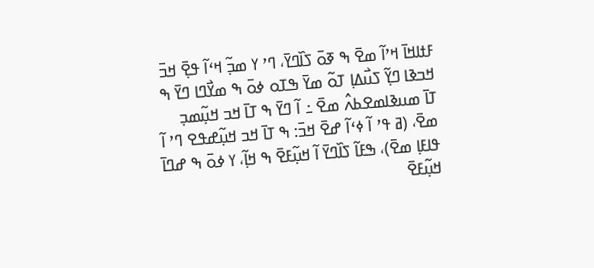ߓߙߊߞߊ߫ ߞߴߊ߬ ߘߐ߫ ߒ ߧߋ߫ ߖߊ߰ߣߌ߫، ߣߴ ߌ ߘߏ߲߬ ߞߵߊ߬ ߟߐ߲߫ ߞߏ߫ ߞߏߢߊ ߣߌ߲߬ ߖߎ߯ߡߊ߲ ߠߋ߬ ߘߌ߫ ߒߠߋ ߦߋ߫ ߒ ߘߌ߯ߣߊ ߣߌ߫ ߒ ߠߊ߫ ߘߎߢߊߘߐߕߍ߮ ߘߐ߫ ߸ ߊ߬ ߣߌ߫ ߒ ߠߊ߫ ߞߏ ߞߎ߲߬ߘߏ߲ ߘߐ߫، (ߥ ߟߴ ߊ߬ ߦߵߊ߬ ߝߐ߫ ߞߏ߫: ߒ ߠߊ߫ ߞߏ ߞߎ߲߬ߝߟߐ ߣߴ ߊ߬ ߟߊߓߊ߲ ߘߐ߫)، ߒߓߊ߬ ߖߊ߰ߣߌ߫ ߊ߬ ߞߎ߲߬ߓߐ߫ ߒ ߞߊ߲߬، ߌ ߦߋ߫ ߒ ߝߣߊ߫ ߞߎ߲߬ߓߐ߫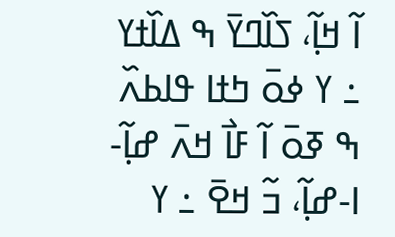ߊ߬ ߞߊ߲߬، ߖߊ߰ߣߌ߫ ߒ ߡߊ߰ߙߌ ߸ ߌ ߦߋ߫ ߤߙߊ ߟߊߕߍ߰ ߒ ߧߋ߫ ߊ߬ ߓߊ߯ ߞߍ߫ ߝߊ߲߬-ߊ-ߝߊ߲߬، ߏ߬ ߞߐ߫ ߸ ߌ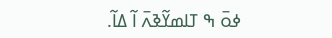ߦߋ߫ ߒ ߠߊߘߌ߬ߢߍ߫ ߊ߬ ߡߊ߬.